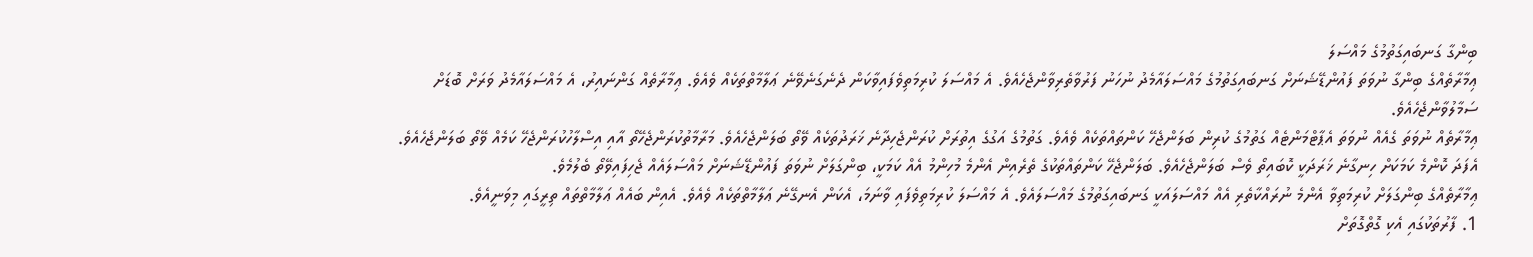ބިންގާ ގަނބައިގަތުމުގެ މައްސަލަ
ޢިމާރާތެއްގެ ބިންގާ ނުވަތަ ފައުންޑޭޝަނަށް ގަނބައިގަތުމުގެ މައްސަލައާމެދު ނުހަނު ފަރުވާތެރިވާންޖެހެއެވެ. އެ މައްސަލަ ކުރިމަތިވެފައިވާކަން ދެނެގަނެވޭނެ ޢަލާމާތްތަކެއް ވެއެވެ. ޢިމާރާތެއް ގަންނައިރު، އެ މައްސަލައާމެދު ވަރަށް ބޮޑަށް ސަމާލުވާންޖެހެއެވެ.
ޢިމާރާތެއް ނުވަތަ ގެއެއް ނުވަތަ އެޕާޓްމަންޓެއް ގަތުމުގެ ކުރިން ބަލަންޖެހޭ ކަންތައްތަކެއް ވެއެވެ. ގަތުމުގެ އަގުގެ އިތުރަށް ކުރަންޖެހިދާނެ ޚަރަދުތަކެއް ވޭތޯ ބަލަންޖެހެއެވެ. މަރާމާތުކުރަންޖެހޭތޯ އާއި އިސްލާހުކުރަންޖެހޭ ކަމެއް ވޭތޯ ބަލަންޖެހެއެވެ. އެފަދަ ކޮންމެ ކަމަކަށް ހިނގާނެ ޚަރަދަކީ ކޮބައިތޯ ވެސް ބަލަންޖެހެއެވެ. ބަލަންޖެހޭ ކަންތައްތަކުގެ ތެރެއިން އެންމެ މުހިންމު އެއް ކަމަކީ، ބިންގަލަށް ނުވަތަ ފައުންޑޭޝަނަށް މައްސަލައެއް ޖެހިފައިވޭތޯ ބެލުމެވެ.
ޢިމާރާތެއްގެ ބިންގަލަށް ކުރިމަތިވާ އެންމެ ނުރައްކާތެރި އެއް މައްސަލައަކީ ގަނބައިގަތުމުގެ މައްސަލައެވެ. އެ މައްސަލަ ކުރިމަތިވެފައި ވާނަމަ، އެކަން އެނގޭނެ ޢަލާމާތްތަކެއް ވެއެވެ. އެއިން ބައެއް ޢަލާމާތްތައް ތިރީގައި މިވަނީއެވެ.
1. ފާރުތަކުގައި އެކި ގޮތްގޮތަށް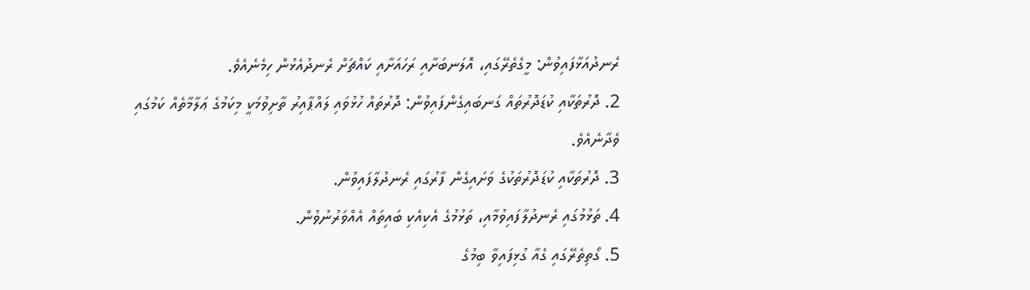ރެނދުއަޅާފައިވުން: މީގެތެރޭގައި، އޮލަނބަށާއި ރަހައަށާއި ކައްޗަށް ރެނދުއެޅުން ހިމެނެއެވެ.
2. ދޮރުތަކާއި ކުޑަދޮރުތައް ގަނބައިގެންފައިވުން: ދޮރުތައް ހުޅުވައި ލައްޕާއިރު ތާށިވުމަކީ މިކަމުގެ ޢަލާމާތެއް ކަމުގައި ވެދާނެއެވެ.
3. ދޮރުތަކާއި ކުޑަދޮރުތަކުގެ ވަށައިގެން ފާރުގައި ރެނދުލާފައިވުން.
4. ތަޅުމުގައި ރެނދުލާފައިވުމާއި، ތަޅުމުގެ އެކިއެކި ބައިތައް އެއްވަރުނުވުން.
5. ގޯތިތެރޭގައި ގެއާ ގުޅިފައިވާ ބިމުގެ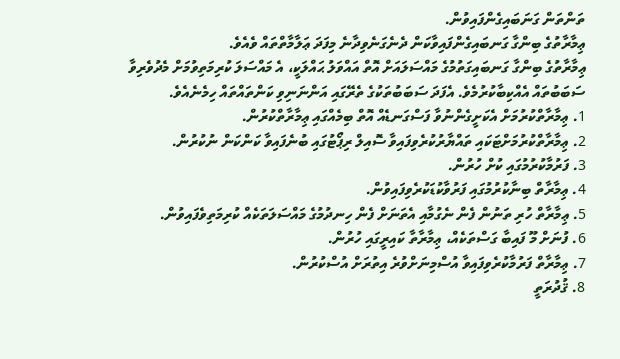ތަންތަން ގަނަބައިގެންފައިވުން.
ޢިމާރާތުގެ ބިންގާ ގަނބައިގެންފައިވާކަން ދެނެގަނެވިދާނެ މިފަދަ ޢަލާމާތްތައް ވެއެވެ.
ޢިމާރާތުގެ ބިންގާ ގަނބައިގަތުމުގެ މައްސަލައަށް އޮތް އައްވަލު ޙައްލަކީ، އެ މައްސަލަ ކުރިމަތިވުމަށް މެދުވެރިވާ ސަބަބުތައް އެއްކިބާކުރުމެވެ. އެފަދަ ސަބަބުތަކުގެ ތެރޭގައި އަންނަނިވި ކަންތައްތައް ހިމެނެއެވެ.
1. ޢިމާރާތްކުރުމަށް އެކަށީގެންނުވާ ފަސްގަނޑެއް އޮތް ބިމެއްގައި ޢިމާރާތްކުރުން.
2. ޢިމާރާތްކުރުމަށްޓަކައި ތައްޔާރުކުރެވިފައިވާ ސޮއިލް ރިޕޯޓުގައި ބުނެފައިވާ ކަންކަން ނުކުރުން.
3. ފަރުމާކުރުމުގައި ކުށް ހުރުން.
4. ޢިމާރާތް ބިނާކުރުމުގައި ފަރުވާކުޑަކުރެވިފައިވުން.
5. ޢިމާރާތް ހުރި ތަނުން ފެން ނެގުމާއި އެތަނަށް ފެން ހިނދުމުގެ މައްސަލަތަކެއް ކުރިމަތިވެފައިވުން.
6. ފުނަށް މޫ ފައިބާ ގަސްތަކެއް، ޢިމާރާތާ ކައިރީގައި ހުރުން.
7. ޢިމާރާތް ފަރުމާކުރެވިފައިވާ އުސްމިނަށްވުރެ އިތުރަށް އުސްކުރުން.
8. ޤުދުރަތީ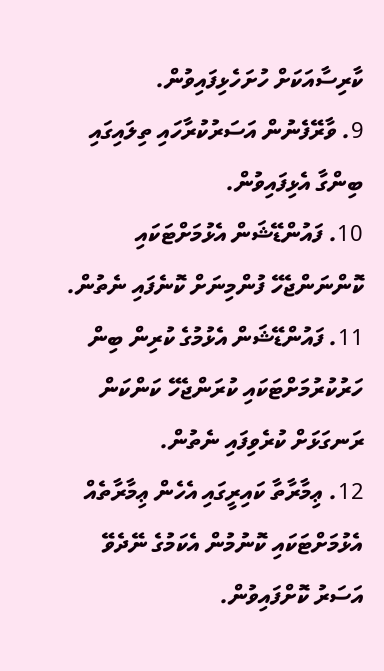ކާރިސާއަކަށް ހުށަހެޅިފައިވުން.
9. ވާރޭފެނުން އަސަރުކުރާހައި ތިލައިގައި ބިންގާ އެޅިފައިވުން.
10. ފައުންޑޭޝަން އެޅުމަށްޓަކައި ކޮންނަންޖެހޭ ފުންމިނަށް ކޮނެފައި ނެތުން.
11. ފައުންޑޭޝަން އެޅުމުގެ ކުރިން ބިން ހަރުކުރުމަށްޓަކައި ކުރަންޖެހޭ ކަންކަން ރަނގަޅަށް ކުރެވިފައި ނެތުން.
12. ޢިމާރާތާ ކައިރީގައި އެހެން ޢިމާރާތެއް އެޅުމަށްޓަކައި ކޮނުމުން އެކަމުގެ ނޭދެވޭ އަސަރު ކޮށްފައިވުން.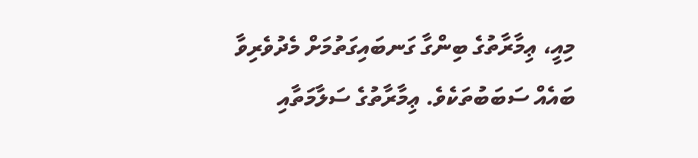މިއީ، ޢިމާރާތުގެ ބިންގާ ގަނބައިގަތުމަށް މެދުވެރިވާ ބައެއް ސަބަބުތަކެވެ. ޢިމާރާތުގެ ސަލާމަތާއި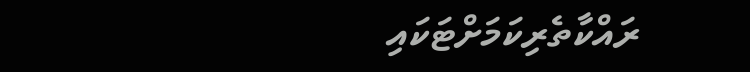ރައްކާތެރިކަމަށްޓަކައި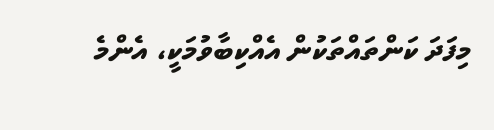މިފަދަ ކަންތައްތަކުން އެއްކިބާވުމަކީ، އެންމެ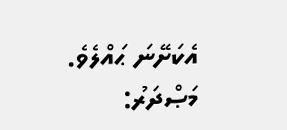އެކަށޭނަ ޙައްލެވެ.
މަޞްދަރު: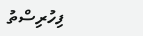ފިހުރިސްތު